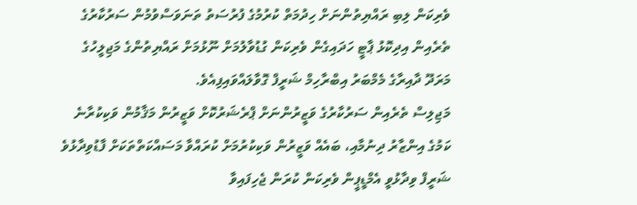ވެރިކަން ލިބި ރައްޔިތުންނަށް ހިދުމަތް ކުރުމުގެ ފުރުސަތު ތަނަވަސްވުމުން ސަރުކާރުގެ ތެރެއިން އިދިކޮޅު ޕާޓީ ހަދައިގެން ވެރިކަން ގުޑުވާލުމަށް ނޫޅުމަށް ރައްޔިތުންގެ މަޖިލީހުގެ މަރަދޫ ދާއިރާގެ މެމްބަރު އިބްރާހިމް ޝަރީފް ގޮވާލައްވައިފިއެވެ.
މަޖިލިސް ތެރެއިން ސަރުކާރުގެ ވަޒީރުންނަށް ޕްރެޝަރުކޮށް ވަޒީރުން މަޤާމުން ވަކިކުރާނެ ކަމުގެ އިންޒާރު ދިނުމާއި، ބައެއް ވަޒީރުން ވަކިކުރުމަށް ކުރައްވާ މަސައްކަތްތަކަށް ފާޑުވިދާޅުވެ ޝަރީފް ވިދާޅުވީ އެމްޑީޕީން ވެރިކަން ކުރަން ޖެހިފައިވާ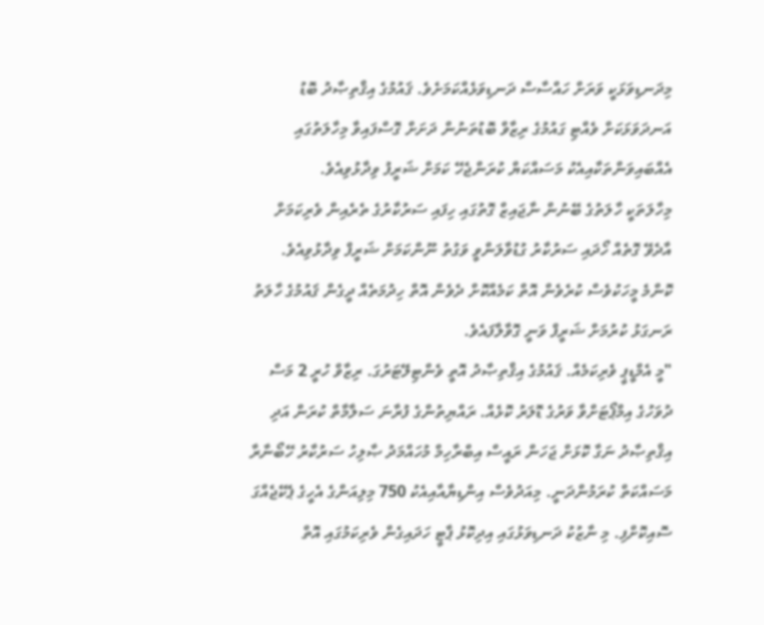މިދަނޑިވަޅަކީ ވަރަށް ހައްސާސް ދަނޑިވަޅެއްކަމަށެވެ. ޤައުމުގެ އިޤްތިޞާދު ބޮޑު އަނދަވަޅަކަށް ވެއްޓި ގައުމުގެ ރިޒާވް ބޮޑުތަނުން ދަށަށް ގޮސްފައިވާ މިހާލަތުގައި އެއްބައިވަންތަކާއިއެކު މަސައްކަޔް ކުރަންޖެހޭ ކަމަށް ޝަރީފު ވިދާޅުވިއެވެ.
މިހާލަތަކީ ހާލަތުގެ ބޭނުން ނާޖައިޒް ގޮތުގައި ހިފައި ސަރުކާރުގެ ތެރެއިން ވެރިކަމަށް އާދެވޭ ގޮތެއް ހޯދައި ސަރުކާރު ގުޑުވާލަންވީ ވަގުތު ނޫންކަމަށް ޝަރީފް ވިދާޅުވިއެވެ. ކޮންމެ މީހަކުވެސް ކުރެވެން އޮތް ކަމެއްކޮށް ދެވެން އޮތް ހިދުމަތެއް ދީގެން ޤައުމުގެ ހާލަތު ރަނގަޅު ކުރުމަށް ޝަރީފް ވަނީ ގޮވާލާފައެވެ.
"މީ އެމްޑީޕީ ވެރިކަމެއް. ޤައުމުގެ އިޤްތިޞާދު އޮތީ ވެންޓިލޭޓަރުގަ. ރިޒާވް ހުރީ 2 މަސް ދުވަހުގެ އިމްޕޯޓަށްވާ ވަރުގެ ޑޮލަރު ކޮޅެއް. ރައްޔިތުންގެ ފުރާނަ ސަލާމާތް ކުރަން އަދި އިޤްތިޞާދު ނަގާ ކޮޅަށް ޖަހަން ރައީސް އިބްރާހިމް މުހައްމަދު ޞާލިހު ސަރުކާރު ހޭބޯނާރާ މަސައްކަތް ކުރަމުންދަނީ. މިއަދުވެސް އިންޑިޔާއާއިއެކު 750 މިލިއަންގެ އެހީގެ ޕެކޭޖެއްގަ ސޮއިކޮށްފި. މި ނާޒުކު ދަނޑިވަޅުގައި އިދިކޮޅު ޕާޓީ ހަދައިގެން ވެރިކަމުގައި އޮތް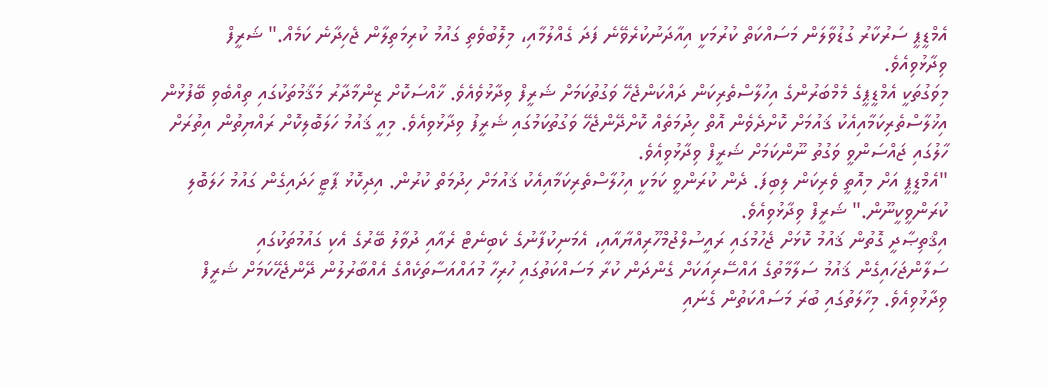އެމްޑީޕީ ސަރުކާރު ގުޑުވާލަން މަސައްކަތް ކުރުމަކީ އިއާދަނުކުރެވޭނެ ފަދަ ގެއްލުމާއި، މިލޮބުވެތި ގައުމު ކުރިމަތިލާން ޖެހިދާނެ ކަމެއް." ޝަރީފް ވިދާޅުވިއެވެ.
މިވަގުތަކީ އެމްޑީޕީގެ މެމްބަރުންގެ އިހުލާސްތެރިކަން ދައްކަންޖެހޭ ވަގުތުކަމަށް ޝަރީފް ވިދާޅުވެއެވެ. ޚާއްސަކޮށް ޒިންމާދާރު މަޤާމުތަކުގައި ތިއްބެވި ބޭފުޅުން އިޚުލާސްތެރިކަމާއިއެކު ޤައުމަށް ކޮށްދެވެން އޮތް ހިދުމަތެއް ކޮށްދޭންޖެހޭ ވަގުތުކަމުގައި ޝަރީފު ވިދާޅުވިއެވެ. މިއީ ޤައުމު ހަލަބޮލިކޮށް ރައްޔިތުން އިތުރަށް ހާލުގައި ޖައްސަންވީ ވަގުތު ނޫންކަމަށް ޝަރީފް ވިދާޅުވިއެވެ.
"އެމްޑީޕީ އަށް މިއޮތީ ވެރިކަން ލިބިފަ. ދެން ކުރަންވީ ކަމަކީ އިހުލާސްތެރިކަމާއިއެކު ޤައުމަށް ހިދުމަތް ކުރުން. އިދިކޮޅު ޕާޓީ ހަދައިގެން ގައުމު ހަލަބޮލި ކުރަންވީކީނޫން." ޝަރީފް ވިދާޅުވިއެވެ.
އިޤްތިޞާދީ ގޮތުން ޤައުމު ކޮޅަށް ޖެހުމުގައި ރައީސުލްޖުމްހޫރިއްޔާއާއި، އެމަނިކުފާނުގެ ކެބިނެޓް ރެއާއި ދުވާލު ބޭރުގެ އެކި ގައުމުތަކުގައި ސަލާންޖަހައިގެން ޤައުމު ސަލާމާތުގެ އައްސޭރިއަކަށް ގެންދަން ކުރާ މަސައްކަތުގައި ހުރިހާ މުއައްއަސާތަކެއްގެ އެއްބާރުލުން ދޭންޖެހޭކަމަށް ޝަރީފް ވިދާޅުވިއެވެ. މިހާލަތުގައި ބުރަ މަސައްކަތުން ގެނައި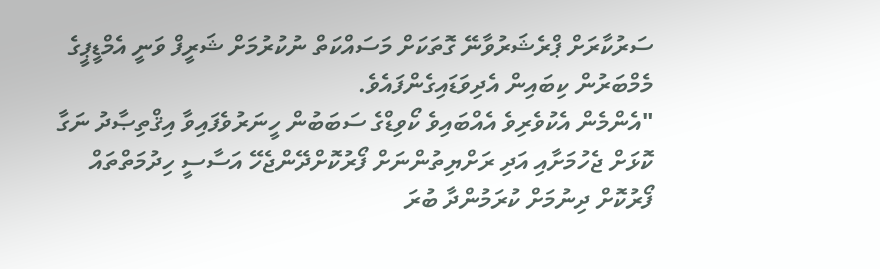ސަރުކާރަށް ޕްރެޝަރުވާނޭ ގޮތަކަށް މަސައްކަތް ނުކުރުމަށް ޝަރީފް ވަނީ އެމްޑީޕީގެ މެމްބަރުން ކިބައިން އެދިވަޑައިގެންފައެވެ.
"އެންމެން އެކުވެރިވެ އެއްބައިވެ ކޯވިޑްގެ ސަބަބުން ހީނަރުވެފައިވާ އިޤްތިޞާދު ނަގާ ކޮޅަށް ޖެހުމަށާއި އަދި ރަށްޔިތުންނަށް ފޯރުކޮށްދޭންޖެހޭ އަސާސީ ހިދުމަތްތައް ފޯރުކޮށް ދިނުމަށް ކުރަމުންދާ ބުރަ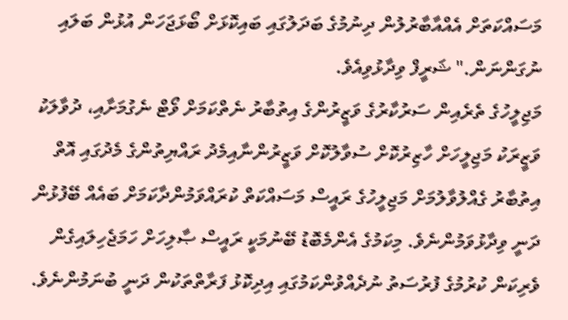މަސައްކަތަށް އެއްއާބާރުލުން ދިނުމުގެ ބަދަލުގައި ބައިކޮޅަށް ބޯޅަޖަހަން އުޅުން ބަލައި ނުގަންނަން." ޝަރީފް ވިދާޅުވިއެވެ.
މަޖިލީހުގެ ތެރެއިން ސަރުކާރުގެ ވަޒީރުންގެ އިތުބާރު ނެތްކަމަށް ވޯޓް ނެގުމަށާއި، ދުވާލަކު ވަޒީރަކު މަޖިލީހަށް ހާޒިރުކޮށް ސުވާލުކޮށް ވަޒީރުންނާއިމެދު ރައްޔިތުންގެ މެދުގައި އޮތް އިތުބާރު ގެއްލުވާލުމަށް މަޖިލީހުގެ ރައީސް މަސައްކަތް ކުރައްވަމުންދާކަމަށް ބައެއް ބޭފުޅުން ދަނީ ވިދާޅުވަމުންނެވެ. މިކަމުގެ އެންމެބޮޑު ބޭނުމަކީ ރައީސް ޞާލިހަށް ހަމަޖެހިލައިގެން ވެރިކަން ކުރުމުގެ ފުރުސަތު ނުދެއްވުންކަމުގައި އިދިކޮޅު ފަރާތްތަކުން ދަނީ ބުނަމުންނެވެ.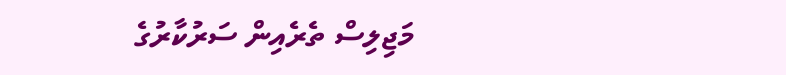މަޖިލިސް ތެރެއިން ސަރުކާރުގެ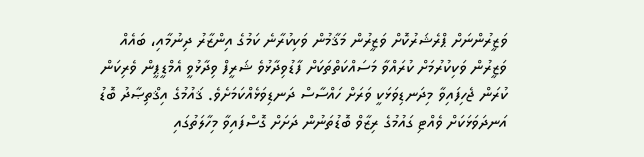ވަޒީރުންނަށް ޕްރެޝަރުކޮށް ވަޒީރުން މަޤާމުން ވަކިކުރާނެ ކަމުގެ އިންޒާރު ދިނުމާއި، ބައެއް ވަޒީރުން ވަކިކުރުމަށް ކުރައްވާ މަސައްކަތްތަކަށް ފާޑުވިދާޅުވެ ޝަރީފް ވިދާޅުވީ އެމްޑީޕީން ވެރިކަން ކުރަން ޖެހިފައިވާ މިދަނޑިވަޅަކީ ވަރަށް ހައްސާސް ދަނޑިވަޅެއްކަމަށެވެ. ޤައުމުގެ އިޤްތިޞާދު ބޮޑު އަނދަވަޅަކަށް ވެއްޓި ގައުމުގެ ރިޒާވް ބޮޑުތަނުން ދަށަށް ގޮސްފައިވާ މިހާލަތުގައި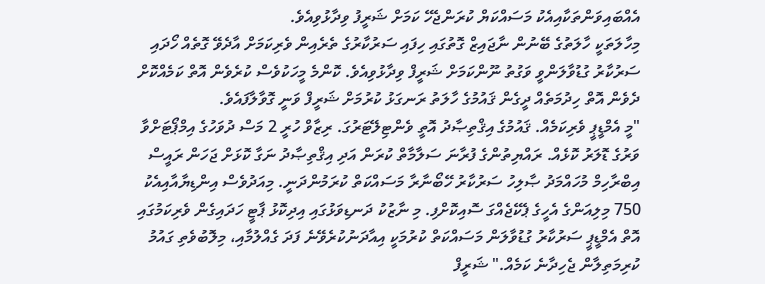އެއްބައިވަންތަކާއިއެކު މަސައްކަޔް ކުރަންޖެހޭ ކަމަށް ޝަރީފު ވިދާޅުވިއެވެ.
މިހާލަތަކީ ހާލަތުގެ ބޭނުން ނާޖައިޒް ގޮތުގައި ހިފައި ސަރުކާރުގެ ތެރެއިން ވެރިކަމަށް އާދެވޭ ގޮތެއް ހޯދައި ސަރުކާރު ގުޑުވާލަންވީ ވަގުތު ނޫންކަމަށް ޝަރީފް ވިދާޅުވިއެވެ. ކޮންމެ މީހަކުވެސް ކުރެވެން އޮތް ކަމެއްކޮށް ދެވެން އޮތް ހިދުމަތެއް ދީގެން ޤައުމުގެ ހާލަތު ރަނގަޅު ކުރުމަށް ޝަރީފް ވަނީ ގޮވާލާފައެވެ.
"މީ އެމްޑީޕީ ވެރިކަމެއް. ޤައުމުގެ އިޤްތިޞާދު އޮތީ ވެންޓިލޭޓަރުގަ. ރިޒާވް ހުރީ 2 މަސް ދުވަހުގެ އިމްޕޯޓަށްވާ ވަރުގެ ޑޮލަރު ކޮޅެއް. ރައްޔިތުންގެ ފުރާނަ ސަލާމާތް ކުރަން އަދި އިޤްތިޞާދު ނަގާ ކޮޅަށް ޖަހަން ރައީސް އިބްރާހިމް މުހައްމަދު ޞާލިހު ސަރުކާރު ހޭބޯނާރާ މަސައްކަތް ކުރަމުންދަނީ. މިއަދުވެސް އިންޑިޔާއާއިއެކު 750 މިލިއަންގެ އެހީގެ ޕެކޭޖެއްގަ ސޮއިކޮށްފި. މި ނާޒުކު ދަނޑިވަޅުގައި އިދިކޮޅު ޕާޓީ ހަދައިގެން ވެރިކަމުގައި އޮތް އެމްޑީޕީ ސަރުކާރު ގުޑުވާލަން މަސައްކަތް ކުރުމަކީ އިއާދަނުކުރެވޭނެ ފަދަ ގެއްލުމާއި، މިލޮބުވެތި ގައުމު ކުރިމަތިލާން ޖެހިދާނެ ކަމެއް." ޝަރީފް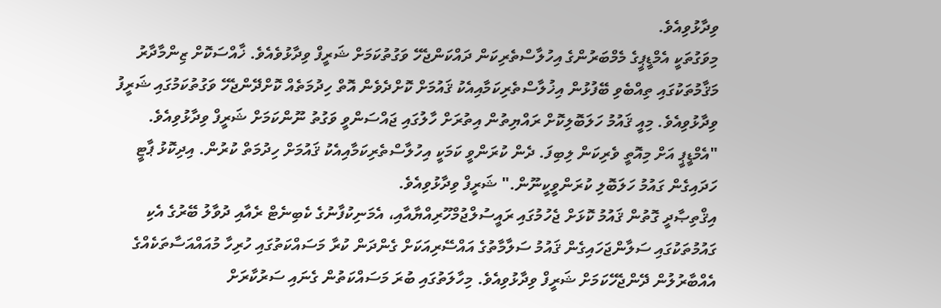ވިދާޅުވިއެވެ.
މިވަގުތަކީ އެމްޑީޕީގެ މެމްބަރުންގެ އިހުލާސްތެރިކަން ދައްކަންޖެހޭ ވަގުތުކަމަށް ޝަރީފް ވިދާޅުވެއެވެ. ޚާއްސަކޮށް ޒިންމާދާރު މަޤާމުތަކުގައި ތިއްބެވި ބޭފުޅުން އިޚުލާސްތެރިކަމާއިއެކު ޤައުމަށް ކޮށްދެވެން އޮތް ހިދުމަތެއް ކޮށްދޭންޖެހޭ ވަގުތުކަމުގައި ޝަރީފު ވިދާޅުވިއެވެ. މިއީ ޤައުމު ހަލަބޮލިކޮށް ރައްޔިތުން އިތުރަށް ހާލުގައި ޖައްސަންވީ ވަގުތު ނޫންކަމަށް ޝަރީފް ވިދާޅުވިއެވެ.
"އެމްޑީޕީ އަށް މިއޮތީ ވެރިކަން ލިބިފަ. ދެން ކުރަންވީ ކަމަކީ އިހުލާސްތެރިކަމާއިއެކު ޤައުމަށް ހިދުމަތް ކުރުން. އިދިކޮޅު ޕާޓީ ހަދައިގެން ގައުމު ހަލަބޮލި ކުރަންވީކީނޫން." ޝަރީފް ވިދާޅުވިއެވެ.
އިޤްތިޞާދީ ގޮތުން ޤައުމު ކޮޅަށް ޖެހުމުގައި ރައީސުލްޖުމްހޫރިއްޔާއާއި، އެމަނިކުފާނުގެ ކެބިނެޓް ރެއާއި ދުވާލު ބޭރުގެ އެކި ގައުމުތަކުގައި ސަލާންޖަހައިގެން ޤައުމު ސަލާމާތުގެ އައްސޭރިއަކަށް ގެންދަން ކުރާ މަސައްކަތުގައި ހުރިހާ މުއައްއަސާތަކެއްގެ އެއްބާރުލުން ދޭންޖެހޭކަމަށް ޝަރީފް ވިދާޅުވިއެވެ. މިހާލަތުގައި ބުރަ މަސައްކަތުން ގެނައި ސަރުކާރަށް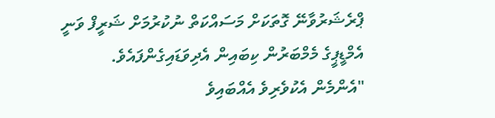ޕްރެޝަރުވާނޭ ގޮތަކަށް މަސައްކަތް ނުކުރުމަށް ޝަރީފް ވަނީ އެމްޑީޕީގެ މެމްބަރުން ކިބައިން އެދިވަޑައިގެންފައެވެ.
"އެންމެން އެކުވެރިވެ އެއްބައިވެ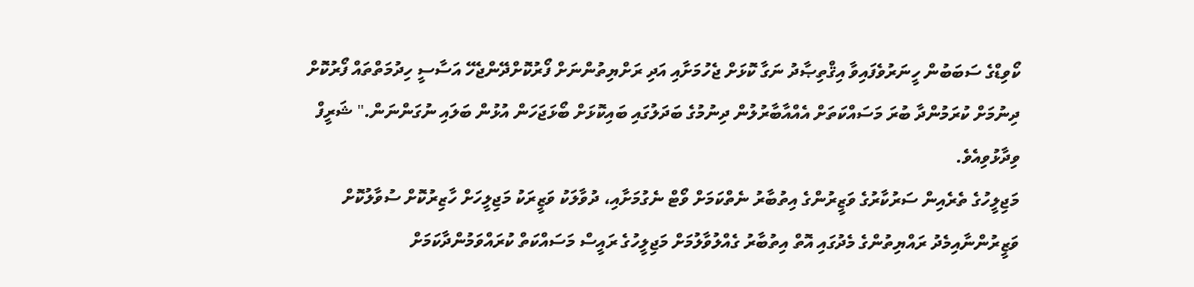ކޯވިޑްގެ ސަބަބުން ހީނަރުވެފައިވާ އިޤްތިޞާދު ނަގާ ކޮޅަށް ޖެހުމަށާއި އަދި ރަށްޔިތުންނަށް ފޯރުކޮށްދޭންޖެހޭ އަސާސީ ހިދުމަތްތައް ފޯރުކޮށް ދިނުމަށް ކުރަމުންދާ ބުރަ މަސައްކަތަށް އެއްއާބާރުލުން ދިނުމުގެ ބަދަލުގައި ބައިކޮޅަށް ބޯޅަޖަހަން އުޅުން ބަލައި ނުގަންނަން." ޝަރީފް ވިދާޅުވިއެވެ.
މަޖިލީހުގެ ތެރެއިން ސަރުކާރުގެ ވަޒީރުންގެ އިތުބާރު ނެތްކަމަށް ވޯޓް ނެގުމަށާއި، ދުވާލަކު ވަޒީރަކު މަޖިލީހަށް ހާޒިރުކޮށް ސުވާލުކޮށް ވަޒީރުންނާއިމެދު ރައްޔިތުންގެ މެދުގައި އޮތް އިތުބާރު ގެއްލުވާލުމަށް މަޖިލީހުގެ ރައީސް މަސައްކަތް ކުރައްވަމުންދާކަމަށް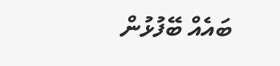ބައެއް ބޭފުޅުން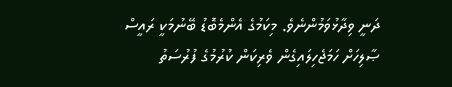ދަނީ ވިދާޅުވަމުންނެވެ. މިކަމުގެ އެންމެބޮޑު ބޭނުމަކީ ރައީސް ޞާލިހަށް ހަމަޖެހިލައިގެން ވެރިކަން ކުރުމުގެ ފުރުސަތު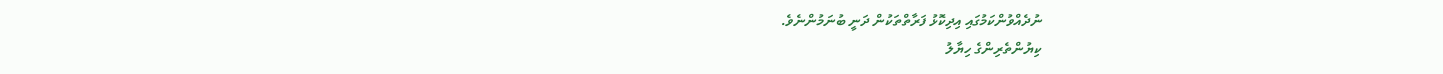ނުދެއްވުންކަމުގައި އިދިކޮޅު ފަރާތްތަކުން ދަނީ ބުނަމުންނެވެ.
ކިޔުންތެރިންގެ ހިޔާލު